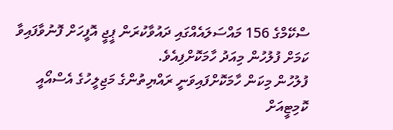ސްކޭމްގެ 156 މައްސަލައެއްގައި ދައުވާކުރަން ޕީޖީ އޮފީހަށް ފޮނުވާފައިވާ ކަމަށް ފުލުހުން މިއަދު ހާމަކޮށްފިއެވެ.
ފުލުހުން މިކަން ހާމަކޮށްފައިވަނީ ރައްޔިތުންގެ މަޖިލީހުގެ އެސްއޯއީ ކޮމިޓީއަށް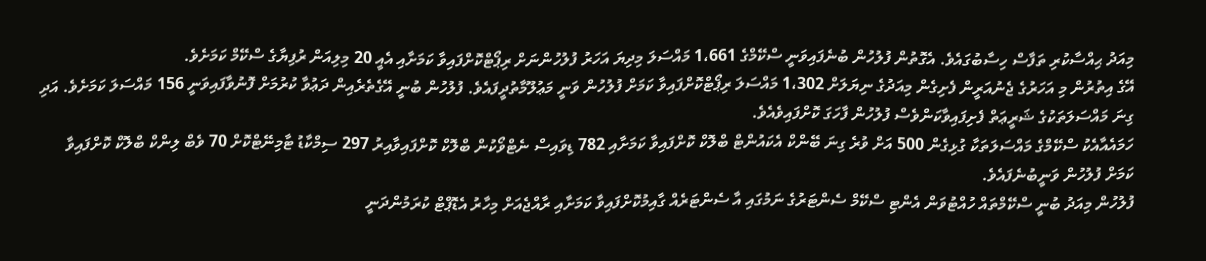މިއަދު ޙިއްސާކުރި ތަފާސް ހިސާބުގައެވެ. އެގޮތުން ފުލުހުން ބުނެފައިވަނީ ސްކޭމްގެ 1،661 މައްސަލަ މިދިޔަ އަހަރު ފުލުހުންނަށް ރިޕޯޓްކޮށްފައިވާ ކަމަށާއި އެއީ 20 މިލިއަން ރުފިޔާގެ ސްކޭމް ކަމަށެވެ.
އޭގެ އިތުރުން މި އަހަރުގެ ޖެނުއަރީން ފެށިގެން މިއަދުގެ ނިޔަލަށް 1،302 މައްސަލަ ރިޕޯޓްކޮށްފައިވާ ކަމަށް ފުލުހުން ވަނީ މަޢުލޫމާތުދީފައެވެ. ފުލުހުން ބުނީ އޭގެތެރެއިން ދަޢުވާ ކުރުމަށް ފޮނުވާފައިވަނީ 156 މައްސަލަ ކަމަށެވެ. އަދި ގިނަ މައްސަލަތަކުގެ ޝަރީޢަތް ފެށިފައިވާކަންވެސް ފުލުހުން ފާހަގަ ކޮށްފައިވެއެވެ.
ހަމައެއާއެކު ސްކޭމްގެ މައްސަލަތަކާ ގުޅިގެން 500 އަށް ވުރެ ގިނަ ބޭންކް އެކައުންޓް ބްލޮކް ކޮށްފައިވާ ކަމަށާއި 782 ޑިވައިސް ނެޓްވޯކުން ބްލޮކް ކޮށްފައިވާއިރު 297 ސިމްކާޑު ޓާމިނޭޓްކޮށް 70 ވެބް ލިންކް ބްލޮކް ކޮށްފައިވާ ކަމަށް ފުލުހުން ވަނީބުނެފައެވެ.
ފުލުހުން މިއަދު ބުނީ ސްކޭމްތައް ހުއްޓުވަން އެންޓި ސްކޭމް ސެންޓަރުގެ ނަމުގައި އާ ސެންޓަރެއް ގާއިމުކޮށްފައިވާ ކަމަށާއި ރާއްޖެއަށް މިހާރު އެޑޮޕްޓް ކުރަމުންދަނީ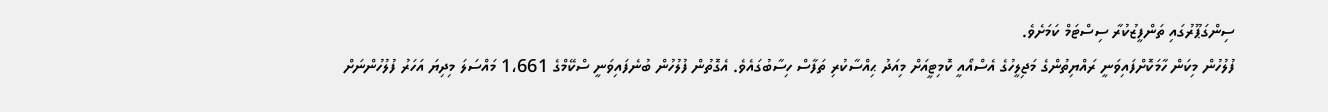ސިންގަޕޫރުގައި ތަންފީޒުކުރާ ސިސްޓަމް ކަމަށެވެ.
ފުލުހުން މިކަން ހާމަކޮށްފައިވަނީ ރައްޔިތުންގެ މަޖިލީހުގެ އެސްއޯއީ ކޮމިޓީއަށް މިއަދު ޙިއްސާކުރި ތަފާސް ހިސާބުގައެވެ. އެގޮތުން ފުލުހުން ބުނެފައިވަނީ ސްކޭމްގެ 1،661 މައްސަލަ މިދިޔަ އަހަރު ފުލުހުންނަށް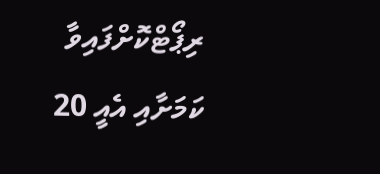ރިޕޯޓްކޮށްފައިވާ ކަމަށާއި އެއީ 20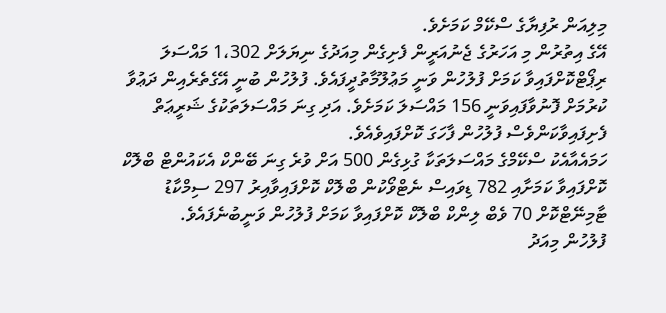މިލިއަން ރުފިޔާގެ ސްކޭމް ކަމަށެވެ.
އޭގެ އިތުރުން މި އަހަރުގެ ޖެނުއަރީން ފެށިގެން މިއަދުގެ ނިޔަލަށް 1،302 މައްސަލަ ރިޕޯޓްކޮށްފައިވާ ކަމަށް ފުލުހުން ވަނީ މަޢުލޫމާތުދީފައެވެ. ފުލުހުން ބުނީ އޭގެތެރެއިން ދަޢުވާ ކުރުމަށް ފޮނުވާފައިވަނީ 156 މައްސަލަ ކަމަށެވެ. އަދި ގިނަ މައްސަލަތަކުގެ ޝަރީޢަތް ފެށިފައިވާކަންވެސް ފުލުހުން ފާހަގަ ކޮށްފައިވެއެވެ.
ހަމައެއާއެކު ސްކޭމްގެ މައްސަލަތަކާ ގުޅިގެން 500 އަށް ވުރެ ގިނަ ބޭންކް އެކައުންޓް ބްލޮކް ކޮށްފައިވާ ކަމަށާއި 782 ޑިވައިސް ނެޓްވޯކުން ބްލޮކް ކޮށްފައިވާއިރު 297 ސިމްކާޑު ޓާމިނޭޓްކޮށް 70 ވެބް ލިންކް ބްލޮކް ކޮށްފައިވާ ކަމަށް ފުލުހުން ވަނީބުނެފައެވެ.
ފުލުހުން މިއަދު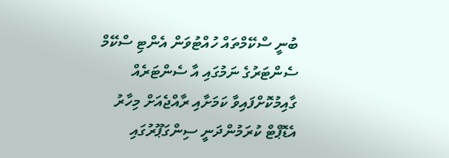ބުނީ ސްކޭމްތައް ހުއްޓުވަން އެންޓި ސްކޭމް ސެންޓަރުގެ ނަމުގައި އާ ސެންޓަރެއް ގާއިމުކޮށްފައިވާ ކަމަށާއި ރާއްޖެއަށް މިހާރު އެޑޮޕްޓް ކުރަމުންދަނީ ސިންގަޕޫރުގައި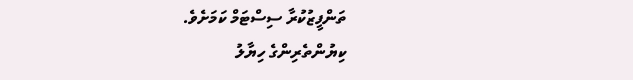ތަންފީޒުކުރާ ސިސްޓަމް ކަމަށެވެ.
ކިޔުންތެރިންގެ ހިޔާލު